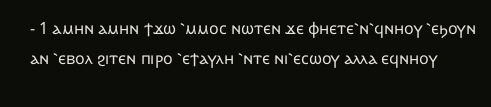- 1 ⲁⲙⲏⲛ ⲁⲙⲏⲛ ϯϫⲱ ⳿ⲙⲙⲟⲥ ⲛⲱⲧⲉⲛ ϫⲉ ⲫⲏⲉⲧⲉ⳿ⲛ⳿ϥⲛⲏⲟⲩ ⳿ⲉϧⲟⲩⲛ ⲁⲛ ⳿ⲉⲃⲟⲗ ϩⲓⲧⲉⲛ ⲡⲓⲣⲟ ⳿ⲉϯⲁⲩⲗⲏ ⳿ⲛⲧⲉ ⲛⲓ⳿ⲉⲥⲱⲟⲩ ⲁⲗⲗⲁ ⲉϥⲛⲏⲟⲩ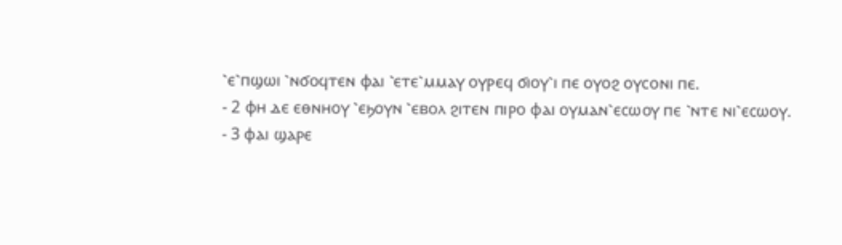⳿ⲉ⳿ⲡϣⲱⲓ ⳿ⲛϭⲟϥⲧⲉⲛ ⲫⲁⲓ ⳿ⲉⲧⲉ⳿ⲙⲙⲁⲩ ⲟⲩⲣⲉϥ ϭⲓⲟⲩ⳿ⲓ ⲡⲉ ⲟⲩⲟϩ ⲟⲩⲥⲟⲛⲓ ⲡⲉ.
- 2 ⲫⲏ ⲇⲉ ⲉⲑⲛⲏⲟⲩ ⳿ⲉϧⲟⲩⲛ ⳿ⲉⲃⲟⲗ ϩⲓⲧⲉⲛ ⲡⲓⲣⲟ ⲫⲁⲓ ⲟⲩⲙⲁⲛ⳿ⲉⲥⲱⲟⲩ ⲡⲉ ⳿ⲛⲧⲉ ⲛⲓ⳿ⲉⲥⲱⲟⲩ.
- 3 ⲫⲁⲓ ϣⲁⲣⲉ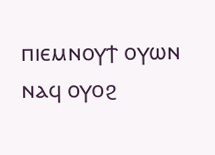ⲡⲓⲉⲙⲛⲟⲩϯ ⲟⲩⲱⲛ ⲛⲁϥ ⲟⲩⲟϩ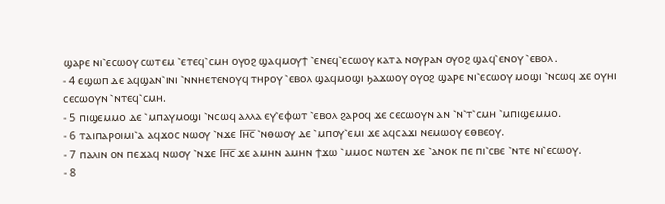ϣⲁⲣⲉ ⲛⲓ⳿ⲉⲥⲱⲟⲩ ⲥⲱⲧⲉⲙ ⳿ⲉⲧⲉϥ⳿ⲥⲙⲏ ⲟⲩⲟϩ ϣⲁϥⲙⲟⲩϯ ⳿ⲉⲛⲉϥ⳿ⲉⲥⲱⲟⲩ ⲕⲁⲧⲁ ⲛⲟⲩⲣⲁⲛ ⲟⲩⲟϩ ϣⲁϥ⳿ⲉⲛⲟⲩ ⳿ⲉⲃⲟⲗ.
- 4 ⲉϣⲱⲡ ⲇⲉ ⲁϥϣⲁⲛ⳿ⲓⲛⲓ ⳿ⲛⲛⲏⲉⲧⲉⲛⲟⲩϥ ⲧⲏⲣⲟⲩ ⳿ⲉⲃⲟⲗ ϣⲁϥⲙⲟϣⲓ ϧⲁϫⲱⲟⲩ ⲟⲩⲟϩ ϣⲁⲣⲉ ⲛⲓ⳿ⲉⲥⲱⲟⲩ ⲙⲟϣⲓ ⳿ⲛⲥⲱϥ ϫⲉ ⲟⲩⲏⲓ ⲥⲉⲥⲱⲟⲩⲛ ⳿ⲛⲧⲉϥ⳿ⲥⲙⲏ.
- 5 ⲡⲓϣⲉⲙⲙⲟ ⲇⲉ ⳿ⲙⲡⲁⲩⲙⲟϣⲓ ⳿ⲛⲥⲱϥ ⲁⲗⲗⲁ ⲉⲩ⳿ⲉⲫⲱⲧ ⳿ⲉⲃⲟⲗ ϩⲁⲣⲟϥ ϫⲉ ⲥⲉⲥⲱⲟⲩⲛ ⲁⲛ ⳿ⲛ⳿ⲧ⳿ⲥⲙⲏ ⳿ⲙⲡⲓϣⲉⲙⲙⲟ.
- 6 ⲧⲁⲓⲡⲁⲣⲟⲓⲙⲓ⳿ⲁ ⲁϥϫⲟⲥ ⲛⲱⲟⲩ ⳿ⲛϫⲉ Ⲓⲏ̅ⲥ̅ ⳿ⲛⲑⲱⲟⲩ ⲇⲉ ⳿ⲙⲡⲟⲩ⳿ⲉⲙⲓ ϫⲉ ⲁϥⲥⲁϫⲓ ⲛⲉⲙⲱⲟⲩ ⲉⲑⲃⲉⲟⲩ.
- 7 ⲡⲁⲗⲓⲛ ⲟⲛ ⲡⲉϫⲁϥ ⲛⲱⲟⲩ ⳿ⲛϫⲉ Ⲓⲏ̅ⲥ̅ ϫⲉ ⲁⲙⲏⲛ ⲁⲙⲏⲛ ϯϫⲱ ⳿ⲙⲙⲟⲥ ⲛⲱⲧⲉⲛ ϫⲉ ⳿ⲁⲛⲟⲕ ⲡⲉ ⲡⲓ⳿ⲥⲃⲉ ⳿ⲛⲧⲉ ⲛⲓ⳿ⲉⲥⲱⲟⲩ.
- 8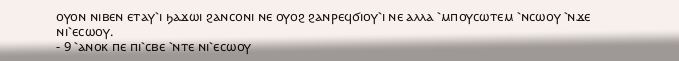ⲟⲩⲟⲛ ⲛⲓⲃⲉⲛ ⲉⲧⲁⲩ⳿ⲓ ϧⲁϫⲱⲓ ϩⲁⲛⲥⲟⲛⲓ ⲛⲉ ⲟⲩⲟϩ ϩⲁⲛⲣⲉϥϭⲓⲟⲩ⳿ⲓ ⲛⲉ ⲁⲗⲗⲁ ⳿ⲙⲡⲟⲩⲥⲱⲧⲉⲙ ⳿ⲛⲥⲱⲟⲩ ⳿ⲛϫⲉ ⲛⲓ⳿ⲉⲥⲱⲟⲩ.
- 9 ⳿ⲁⲛⲟⲕ ⲡⲉ ⲡⲓ⳿ⲥⲃⲉ ⳿ⲛⲧⲉ ⲛⲓ⳿ⲉⲥⲱⲟⲩ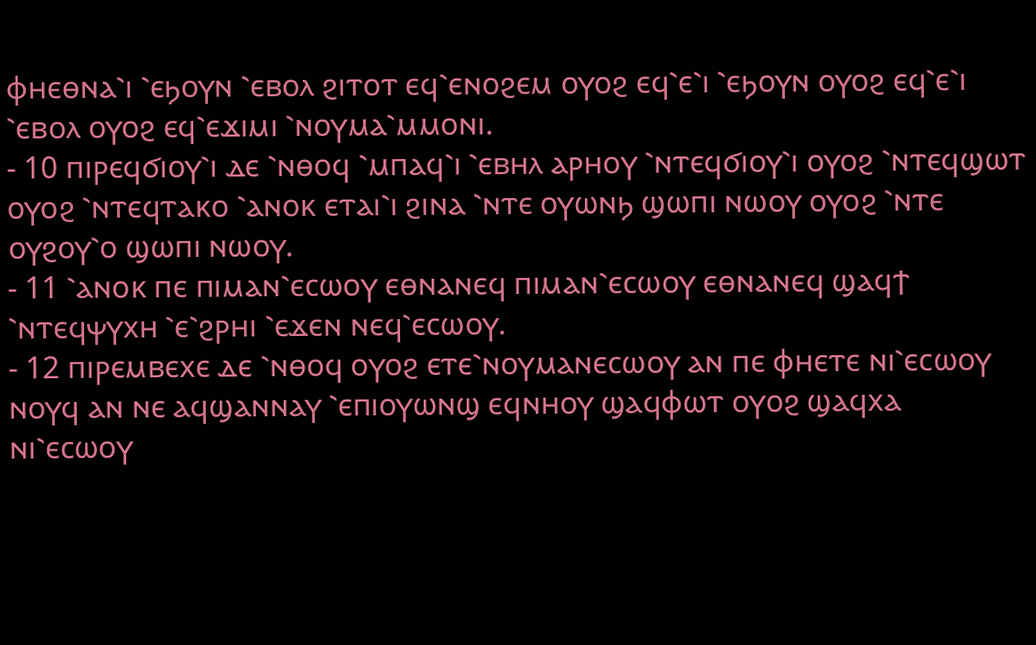ⲫⲏⲉⲑⲛⲁ⳿ⲓ ⳿ⲉϧⲟⲩⲛ ⳿ⲉⲃⲟⲗ ϩⲓⲧⲟⲧ ⲉϥ⳿ⲉⲛⲟϩⲉⲙ ⲟⲩⲟϩ ⲉϥ⳿ⲉ⳿ⲓ ⳿ⲉϧⲟⲩⲛ ⲟⲩⲟϩ ⲉϥ⳿ⲉ⳿ⲓ ⳿ⲉⲃⲟⲗ ⲟⲩⲟϩ ⲉϥ⳿ⲉϫⲓⲙⲓ ⳿ⲛⲟⲩⲙⲁ⳿ⲙⲙⲟⲛⲓ.
- 10 ⲡⲓⲣⲉϥϭⲓⲟⲩ⳿ⲓ ⲇⲉ ⳿ⲛⲑⲟϥ ⳿ⲙⲡⲁϥ⳿ⲓ ⳿ⲉⲃⲏⲗ ⲁⲣⲏⲟⲩ ⳿ⲛⲧⲉϥϭⲓⲟⲩ⳿ⲓ ⲟⲩⲟϩ ⳿ⲛⲧⲉϥϣⲱⲧ ⲟⲩⲟϩ ⳿ⲛⲧⲉϥⲧⲁⲕⲟ ⳿ⲁⲛⲟⲕ ⲉⲧⲁⲓ⳿ⲓ ϩⲓⲛⲁ ⳿ⲛⲧⲉ ⲟⲩⲱⲛϧ ϣⲱⲡⲓ ⲛⲱⲟⲩ ⲟⲩⲟϩ ⳿ⲛⲧⲉ ⲟⲩϩⲟⲩ⳿ⲟ ϣⲱⲡⲓ ⲛⲱⲟⲩ.
- 11 ⳿ⲁⲛⲟⲕ ⲡⲉ ⲡⲓⲙⲁⲛ⳿ⲉⲥⲱⲟⲩ ⲉⲑⲛⲁⲛⲉϥ ⲡⲓⲙⲁⲛ⳿ⲉⲥⲱⲟⲩ ⲉⲑⲛⲁⲛⲉϥ ϣⲁϥϯ ⳿ⲛⲧⲉϥⲯⲩⲭⲏ ⳿ⲉ⳿ϩⲣⲏⲓ ⳿ⲉϫⲉⲛ ⲛⲉϥ⳿ⲉⲥⲱⲟⲩ.
- 12 ⲡⲓⲣⲉⲙⲃⲉⲭⲉ ⲇⲉ ⳿ⲛⲑⲟϥ ⲟⲩⲟϩ ⲉⲧⲉ⳿ⲛⲟⲩⲙⲁⲛⲉⲥⲱⲟⲩ ⲁⲛ ⲡⲉ ⲫⲏⲉⲧⲉ ⲛⲓ⳿ⲉⲥⲱⲟⲩ ⲛⲟⲩϥ ⲁⲛ ⲛⲉ ⲁϥϣⲁⲛⲛⲁⲩ ⳿ⲉⲡⲓⲟⲩⲱⲛϣ ⲉϥⲛⲏⲟⲩ ϣⲁϥⲫⲱⲧ ⲟⲩⲟϩ ϣⲁϥⲭⲁ ⲛⲓ⳿ⲉⲥⲱⲟⲩ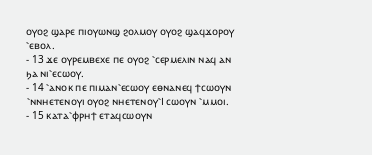ⲟⲩⲟϩ ϣⲁⲣⲉ ⲡⲓⲟⲩⲱⲛϣ ϩⲟⲗⲙⲟⲩ ⲟⲩⲟϩ ϣⲁϥϫⲟⲣⲟⲩ ⳿ⲉⲃⲟⲗ.
- 13 ϫⲉ ⲟⲩⲣⲉⲙⲃⲉⲭⲉ ⲡⲉ ⲟⲩⲟϩ ⳿ⲥⲉⲣⲙⲉⲗⲓⲛ ⲛⲁϥ ⲁⲛ ϧⲁ ⲛⲓ⳿ⲉⲥⲱⲟⲩ.
- 14 ⳿ⲁⲛⲟⲕ ⲡⲉ ⲡⲓⲙⲁⲛ⳿ⲉⲥⲱⲟⲩ ⲉⲑⲛⲁⲛⲉϥ ϯⲥⲱⲟⲩⲛ ⳿ⲛⲛⲏⲉⲧⲉⲛⲟⲩⲓ ⲟⲩⲟϩ ⲛⲏⲉⲧⲉⲛⲟⲩ⳿Ⲓ ⲥⲱⲟⲩⲛ ⳿ⲙⲙⲟⲓ.
- 15 ⲕⲁⲧⲁ⳿ⲫⲣⲏϯ ⲉⲧⲁϥⲥⲱⲟⲩⲛ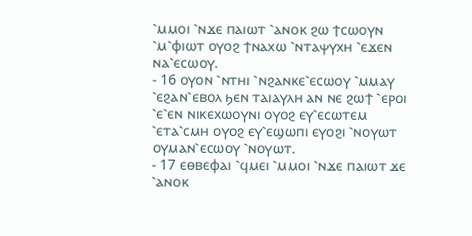⳿ⲙⲙⲟⲓ ⳿ⲛϫⲉ ⲡⲁⲓⲱⲧ ⳿ⲁⲛⲟⲕ ϩⲱ ϯⲥⲱⲟⲩⲛ ⳿ⲙ⳿ⲫⲓⲱⲧ ⲟⲩⲟϩ ϯⲛⲁⲭⲱ ⳿ⲛⲧⲁⲯⲩⲭⲏ ⳿ⲉϫⲉⲛ ⲛⲁ⳿ⲉⲥⲱⲟⲩ.
- 16 ⲟⲩⲟⲛ ⳿ⲛⲧⲏⲓ ⳿ⲛϩⲁⲛⲕⲉ⳿ⲉⲥⲱⲟⲩ ⳿ⲙⲙⲁⲩ ⳿ⲉϩⲁⲛ⳿ⲉⲃⲟⲗ ϧⲉⲛ ⲧⲁⲓⲁⲩⲗⲏ ⲁⲛ ⲛⲉ ϩⲱϯ ⳿ⲉⲣⲟⲓ ⳿ⲉ⳿ⲉⲛ ⲛⲓⲕⲉⲭⲱⲟⲩⲛⲓ ⲟⲩⲟϩ ⲉⲩ⳿ⲉⲥⲱⲧⲉⲙ ⳿ⲉⲧⲁ⳿ⲥⲙⲏ ⲟⲩⲟϩ ⲉⲩ⳿ⲉϣⲱⲡⲓ ⲉⲩⲟϩⲓ ⳿ⲛⲟⲩⲱⲧ ⲟⲩⲙⲁⲛ⳿ⲉⲥⲱⲟⲩ ⳿ⲛⲟⲩⲱⲧ.
- 17 ⲉⲑⲃⲉⲫⲁⲓ ⳿ϥⲙⲉⲓ ⳿ⲙⲙⲟⲓ ⳿ⲛϫⲉ ⲡⲁⲓⲱⲧ ϫⲉ ⳿ⲁⲛⲟⲕ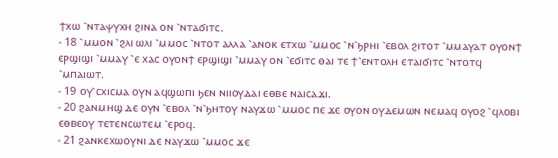ϯⲭⲱ ⳿ⲛⲧⲁⲯⲩⲭⲏ ϩⲓⲛⲁ ⲟⲛ ⳿ⲛⲧⲁϭⲓⲧⲥ.
- 18 ⳿ⲙⲙⲟⲛ ⳿ϩⲗⲓ ⲱⲗⲓ ⳿ⲙⲙⲟⲥ ⳿ⲛⲧⲟⲧ ⲁⲗⲗⲁ ⳿ⲁⲛⲟⲕ ⲉⲧⲭⲱ ⳿ⲙⲙⲟⲥ ⳿ⲛ⳿ϧⲣⲏⲓ ⳿ⲉⲃⲟⲗ ϩⲓⲧⲟⲧ ⳿ⲙⲙⲁⲩⲁⲧ ⲟⲩⲟⲛϯ ⲉⲣϣⲓϣⲓ ⳿ⲙⲙⲁⲩ ⳿ⲉ ⲭⲁⲥ ⲟⲩⲟⲛϯ ⲉⲣϣⲓϣⲓ ⳿ⲙⲙⲁⲩ ⲟⲛ ⳿ⲉϭⲓⲧⲥ ⲑⲁⲓ ⲧⲉ ϯ⳿ⲉⲛⲧⲟⲗⲏ ⲉⲧⲁⲓϭⲓⲧⲥ ⳿ⲛⲧⲟⲧϥ ⳿ⲙⲡⲁⲓⲱⲧ.
- 19 ⲟⲩ⳿ⲥⲭⲓⲥⲙⲁ ⲟⲩⲛ ⲁϥϣⲱⲡⲓ ϧⲉⲛ ⲛⲓⲓⲟⲩⲇⲁⲓ ⲉⲑⲃⲉ ⲛⲁⲓⲥⲁϫⲓ.
- 20 ϩⲁⲛⲙⲏϣ ⲇⲉ ⲟⲩⲛ ⳿ⲉⲃⲟⲗ ⳿ⲛ⳿ϧⲏⲧⲟⲩ ⲛⲁⲩϫⲱ ⳿ⲙⲙⲟⲥ ⲡⲉ ϫⲉ ⲟⲩⲟⲛ ⲟⲩⲇⲉⲙⲱⲛ ⲛⲉⲙⲁϥ ⲟⲩⲟϩ ⳿ϥⲗⲟⲃⲓ ⲉⲑⲃⲉⲟⲩ ⲧⲉⲧⲉⲛⲥⲱⲧⲉⲙ ⳿ⲉⲣⲟϥ.
- 21 ϩⲁⲛⲕⲉⲭⲱⲟⲩⲛⲓ ⲇⲉ ⲛⲁⲩϫⲱ ⳿ⲙⲙⲟⲥ ϫⲉ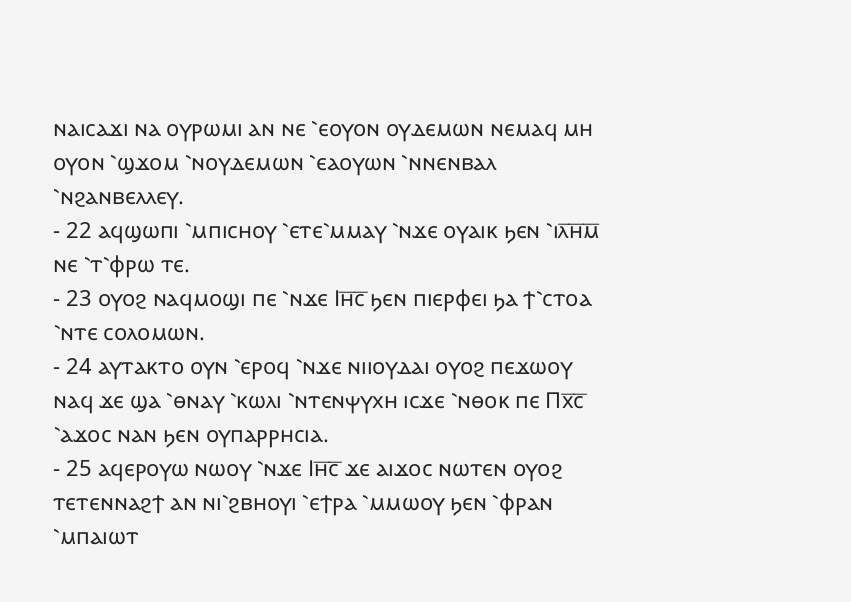ⲛⲁⲓⲥⲁϫⲓ ⲛⲁ ⲟⲩⲣⲱⲙⲓ ⲁⲛ ⲛⲉ ⳿ⲉⲟⲩⲟⲛ ⲟⲩⲇⲉⲙⲱⲛ ⲛⲉⲙⲁϥ ⲙⲏ ⲟⲩⲟⲛ ⳿ϣϫⲟⲙ ⳿ⲛⲟⲩⲇⲉⲙⲱⲛ ⳿ⲉⲁⲟⲩⲱⲛ ⳿ⲛⲛⲉⲛⲃⲁⲗ ⳿ⲛϩⲁⲛⲃⲉⲗⲗⲉⲩ.
- 22 ⲁϥϣⲱⲡⲓ ⳿ⲙⲡⲓⲥⲏⲟⲩ ⳿ⲉⲧⲉ⳿ⲙⲙⲁⲩ ⳿ⲛϫⲉ ⲟⲩⲁⲓⲕ ϧⲉⲛ ⳿ⲓⲗ̅ⲏ̅ⲙ̅ ⲛⲉ ⳿ⲧ⳿ⲫⲣⲱ ⲧⲉ.
- 23 ⲟⲩⲟϩ ⲛⲁϥⲙⲟϣⲓ ⲡⲉ ⳿ⲛϫⲉ Ⲓⲏ̅ⲥ̅ ϧⲉⲛ ⲡⲓⲉⲣⲫⲉⲓ ϧⲁ ϯ⳿ⲥⲧⲟⲁ ⳿ⲛⲧⲉ ⲥⲟⲗⲟⲙⲱⲛ.
- 24 ⲁⲩⲧⲁⲕⲧⲟ ⲟⲩⲛ ⳿ⲉⲣⲟϥ ⳿ⲛϫⲉ ⲛⲓⲓⲟⲩⲇⲁⲓ ⲟⲩⲟϩ ⲡⲉϫⲱⲟⲩ ⲛⲁϥ ϫⲉ ϣⲁ ⳿ⲑⲛⲁⲩ ⳿ⲕⲱⲗⲓ ⳿ⲛⲧⲉⲛⲯⲩⲭⲏ ⲓⲥϫⲉ ⳿ⲛⲑⲟⲕ ⲡⲉ Ⲡⲭ̅ⲥ̅ ⳿ⲁϫⲟⲥ ⲛⲁⲛ ϧⲉⲛ ⲟⲩⲡⲁⲣⲣⲏⲥⲓⲁ.
- 25 ⲁϥⲉⲣⲟⲩⲱ ⲛⲱⲟⲩ ⳿ⲛϫⲉ Ⲓⲏ̅ⲥ̅ ϫⲉ ⲁⲓϫⲟⲥ ⲛⲱⲧⲉⲛ ⲟⲩⲟϩ ⲧⲉⲧⲉⲛⲛⲁϩϯ ⲁⲛ ⲛⲓ⳿ϩⲃⲏⲟⲩⲓ ⳿ⲉϯⲣⲁ ⳿ⲙⲙⲱⲟⲩ ϧⲉⲛ ⳿ⲫⲣⲁⲛ ⳿ⲙⲡⲁⲓⲱⲧ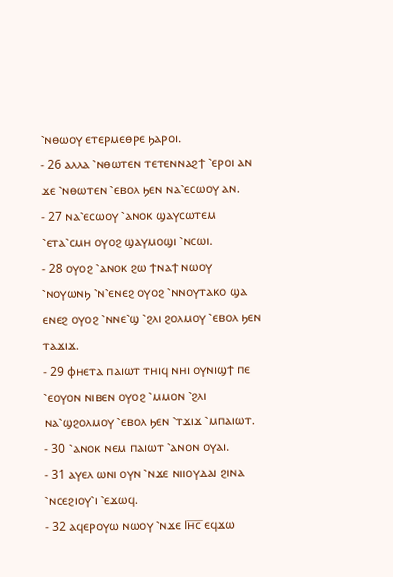⳿ⲛⲑⲱⲟⲩ ⲉⲧⲉⲣⲙⲉⲑⲣⲉ ϧⲁⲣⲟⲓ.
- 26 ⲁⲗⲗⲁ ⳿ⲛⲑⲱⲧⲉⲛ ⲧⲉⲧⲉⲛⲛⲁϩϯ ⳿ⲉⲣⲟⲓ ⲁⲛ ϫⲉ ⳿ⲛⲑⲱⲧⲉⲛ ⳿ⲉⲃⲟⲗ ϧⲉⲛ ⲛⲁ⳿ⲉⲥⲱⲟⲩ ⲁⲛ.
- 27 ⲛⲁ⳿ⲉⲥⲱⲟⲩ ⳿ⲁⲛⲟⲕ ϣⲁⲩⲥⲱⲧⲉⲙ ⳿ⲉⲧⲁ⳿ⲥⲙⲏ ⲟⲩⲟϩ ϣⲁⲩⲙⲟϣⲓ ⳿ⲛⲥⲱⲓ.
- 28 ⲟⲩⲟϩ ⳿ⲁⲛⲟⲕ ϩⲱ ϯⲛⲁϯ ⲛⲱⲟⲩ ⳿ⲛⲟⲩⲱⲛϧ ⳿ⲛ⳿ⲉⲛⲉϩ ⲟⲩⲟϩ ⳿ⲛⲛⲟⲩⲧⲁⲕⲟ ϣⲁ ⲉⲛⲉϩ ⲟⲩⲟϩ ⳿ⲛⲛⲉ⳿ϣ ⳿ϩⲗⲓ ϩⲟⲗⲙⲟⲩ ⳿ⲉⲃⲟⲗ ϧⲉⲛ ⲧⲁϫⲓϫ.
- 29 ⲫⲏⲉⲧⲁ ⲡⲁⲓⲱⲧ ⲧⲏⲓϥ ⲛⲏⲓ ⲟⲩⲛⲓϣϯ ⲡⲉ ⳿ⲉⲟⲩⲟⲛ ⲛⲓⲃⲉⲛ ⲟⲩⲟϩ ⳿ⲙⲙⲟⲛ ⳿ϩⲗⲓ ⲛⲁ⳿ϣϩⲟⲗⲙⲟⲩ ⳿ⲉⲃⲟⲗ ϧⲉⲛ ⳿ⲧϫⲓϫ ⳿ⲙⲡⲁⲓⲱⲧ.
- 30 ⳿ⲁⲛⲟⲕ ⲛⲉⲙ ⲡⲁⲓⲱⲧ ⳿ⲁⲛⲟⲛ ⲟⲩⲁⲓ.
- 31 ⲁⲩⲉⲗ ⲱⲛⲓ ⲟⲩⲛ ⳿ⲛϫⲉ ⲛⲓⲓⲟⲩⲇⲁⲓ ϩⲓⲛⲁ ⳿ⲛⲥⲉϩⲓⲟⲩ⳿ⲓ ⳿ⲉϫⲱϥ.
- 32 ⲁϥⲉⲣⲟⲩⲱ ⲛⲱⲟⲩ ⳿ⲛϫⲉ Ⲓⲏ̅ⲥ̅ ⲉϥϫⲱ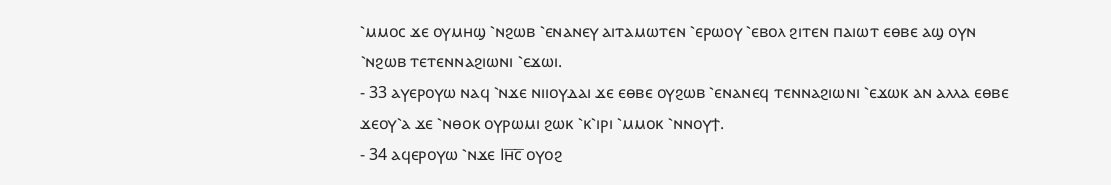⳿ⲙⲙⲟⲥ ϫⲉ ⲟⲩⲙⲏϣ ⳿ⲛϩⲱⲃ ⳿ⲉⲛⲁⲛⲉⲩ ⲁⲓⲧⲁⲙⲱⲧⲉⲛ ⳿ⲉⲣⲱⲟⲩ ⳿ⲉⲃⲟⲗ ϩⲓⲧⲉⲛ ⲡⲁⲓⲱⲧ ⲉⲑⲃⲉ ⲁϣ ⲟⲩⲛ ⳿ⲛϩⲱⲃ ⲧⲉⲧⲉⲛⲛⲁϩⲓⲱⲛⲓ ⳿ⲉϫⲱⲓ.
- 33 ⲁⲩⲉⲣⲟⲩⲱ ⲛⲁϥ ⳿ⲛϫⲉ ⲛⲓⲓⲟⲩⲇⲁⲓ ϫⲉ ⲉⲑⲃⲉ ⲟⲩϩⲱⲃ ⳿ⲉⲛⲁⲛⲉϥ ⲧⲉⲛⲛⲁϩⲓⲱⲛⲓ ⳿ⲉϫⲱⲕ ⲁⲛ ⲁⲗⲗⲁ ⲉⲑⲃⲉ ϫⲉⲟⲩ⳿ⲁ ϫⲉ ⳿ⲛⲑⲟⲕ ⲟⲩⲣⲱⲙⲓ ϩⲱⲕ ⳿ⲕ⳿ⲓⲣⲓ ⳿ⲙⲙⲟⲕ ⳿ⲛⲛⲟⲩϯ.
- 34 ⲁϥⲉⲣⲟⲩⲱ ⳿ⲛϫⲉ Ⲓⲏ̅ⲥ̅ ⲟⲩⲟϩ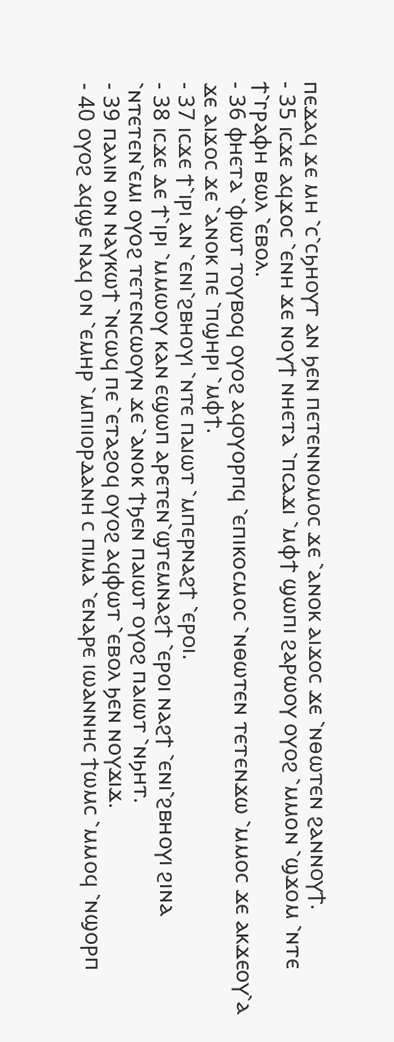ⲡⲉϫⲁϥ ϫⲉ ⲙⲏ ⳿ⲥ⳿ⲥϧⲏⲟⲩⲧ ⲁⲛ ϧⲉⲛ ⲡⲉⲧⲉⲛⲛⲟⲙⲟⲥ ϫⲉ ⳿ⲁⲛⲟⲕ ⲁⲓϫⲟⲥ ϫⲉ ⳿ⲛⲑⲱⲧⲉⲛ ϩⲁⲛⲛⲟⲩϯ.
- 35 ⲓⲥϫⲉ ⲁϥϫⲟⲥ ⳿ⲉⲛⲏ ϫⲉ ⲛⲟⲩϯ ⲛⲏⲉⲧⲁ ⳿ⲡⲥⲁϫⲓ ⳿ⲙⲫϯ ϣⲱⲡⲓ ϩⲁⲣⲱⲟⲩ ⲟⲩⲟϩ ⳿ⲙⲙⲟⲛ ⳿ϣϫⲟⲙ ⳿ⲛⲧⲉ ϯ⳿ⲅⲣⲁⲫⲏ ⲃⲱⲗ ⳿ⲉⲃⲟⲗ.
- 36 ⲫⲏⲉⲧⲁ ⳿ⲫⲓⲱⲧ ⲧⲟⲩⲃⲟϥ ⲟⲩⲟϩ ⲁϥⲟⲩⲟⲣⲡϥ ⳿ⲉⲡⲓⲕⲟⲥⲙⲟⲥ ⳿ⲛⲑⲱⲧⲉⲛ ⲧⲉⲧⲉⲛϫⲱ ⳿ⲙⲙⲟⲥ ϫⲉ ⲁⲕϫⲉⲟⲩ⳿ⲁ ϫⲉ ⲁⲓϫⲟⲥ ϫⲉ ⳿ⲁⲛⲟⲕ ⲡⲉ ⳿ⲡϣⲏⲣⲓ ⳿ⲙⲫϯ.
- 37 ⲓⲥϫⲉ ϯ⳿ⲓⲣⲓ ⲁⲛ ⳿ⲉⲛⲓ⳿ϩⲃⲏⲟⲩⲓ ⳿ⲛⲧⲉ ⲡⲁⲓⲱⲧ ⳿ⲙⲡⲉⲣⲛⲁϩϯ ⳿ⲉⲣⲟⲓ.
- 38 ⲓⲥϫⲉ ⲇⲉ ϯ⳿ⲓⲣⲓ ⳿ⲙⲙⲱⲟⲩ ⲕⲁⲛ ⲉϣⲱⲡ ⲁⲣⲉⲧⲉⲛ⳿ϣⲧⲉⲙⲛⲁϩϯ ⳿ⲉⲣⲟⲓ ⲛⲁϩϯ ⳿ⲉⲛⲓ⳿ϩⲃⲏⲟⲩⲓ ϩⲓⲛⲁ ⳿ⲛⲧⲉⲧⲉⲛ⳿ⲉⲙⲓ ⲟⲩⲟϩ ⲧⲉⲧⲉⲛⲥⲱⲟⲩⲛ ϫⲉ ⳿ⲁⲛⲟⲕ ϯϧⲉⲛ ⲡⲁⲓⲱⲧ ⲟⲩⲟϩ ⲡⲁⲓⲱⲧ ⳿ⲛϧⲏⲧ.
- 39 ⲡⲁⲗⲓⲛ ⲟⲛ ⲛⲁⲩⲕⲱϯ ⳿ⲛⲥⲱϥ ⲡⲉ ⳿ⲉⲧⲁϩⲟϥ ⲟⲩⲟϩ ⲁϥⲫⲱⲧ ⳿ⲉⲃⲟⲗ ϧⲉⲛ ⲛⲟⲩϫⲓϫ.
- 40 ⲟⲩⲟϩ ⲁϥϣⲉ ⲛⲁϥ ⲟⲛ ⳿ⲉⲙⲏⲣ ⳿ⲙⲡⲓⲓⲟⲣⲇⲁⲛⲏ ⲥ ⲡⲓⲙⲁ ⳿ⲉⲛⲁⲣⲉ ⲓⲱⲁⲛⲛⲏⲥ ϯⲱⲙⲥ ⳿ⲙⲙⲟϥ ⳿ⲛϣⲟⲣⲡ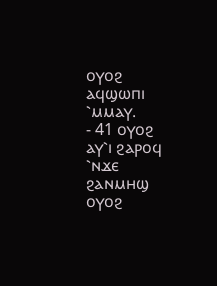ⲟⲩⲟϩ ⲁϥϣⲱⲡⲓ ⳿ⲙⲙⲁⲩ.
- 41 ⲟⲩⲟϩ ⲁⲩ⳿ⲓ ϩⲁⲣⲟϥ ⳿ⲛϫⲉ ϩⲁⲛⲙⲏϣ ⲟⲩⲟϩ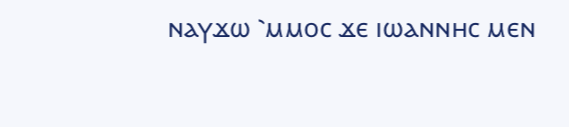ⲛⲁⲩϫⲱ ⳿ⲙⲙⲟⲥ ϫⲉ ⲓⲱⲁⲛⲛⲏⲥ ⲙⲉⲛ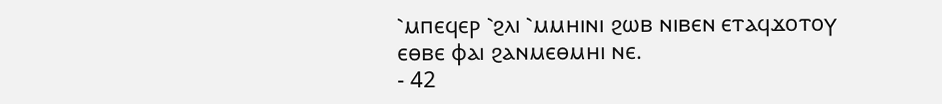⳿ⲙⲡⲉϥⲉⲣ ⳿ϩⲗⲓ ⳿ⲙⲙⲏⲓⲛⲓ ϩⲱⲃ ⲛⲓⲃⲉⲛ ⲉⲧⲁϥϫⲟⲧⲟⲩ ⲉⲑⲃⲉ ⲫⲁⲓ ϩⲁⲛⲙⲉⲑⲙⲏⲓ ⲛⲉ.
- 42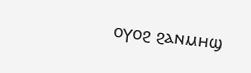ⲟⲩⲟϩ ϩⲁⲛⲙⲏϣ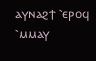ⲁⲩⲛⲁϩϯ ⳿ⲉⲣⲟϥ ⳿ⲙⲙⲁⲩ